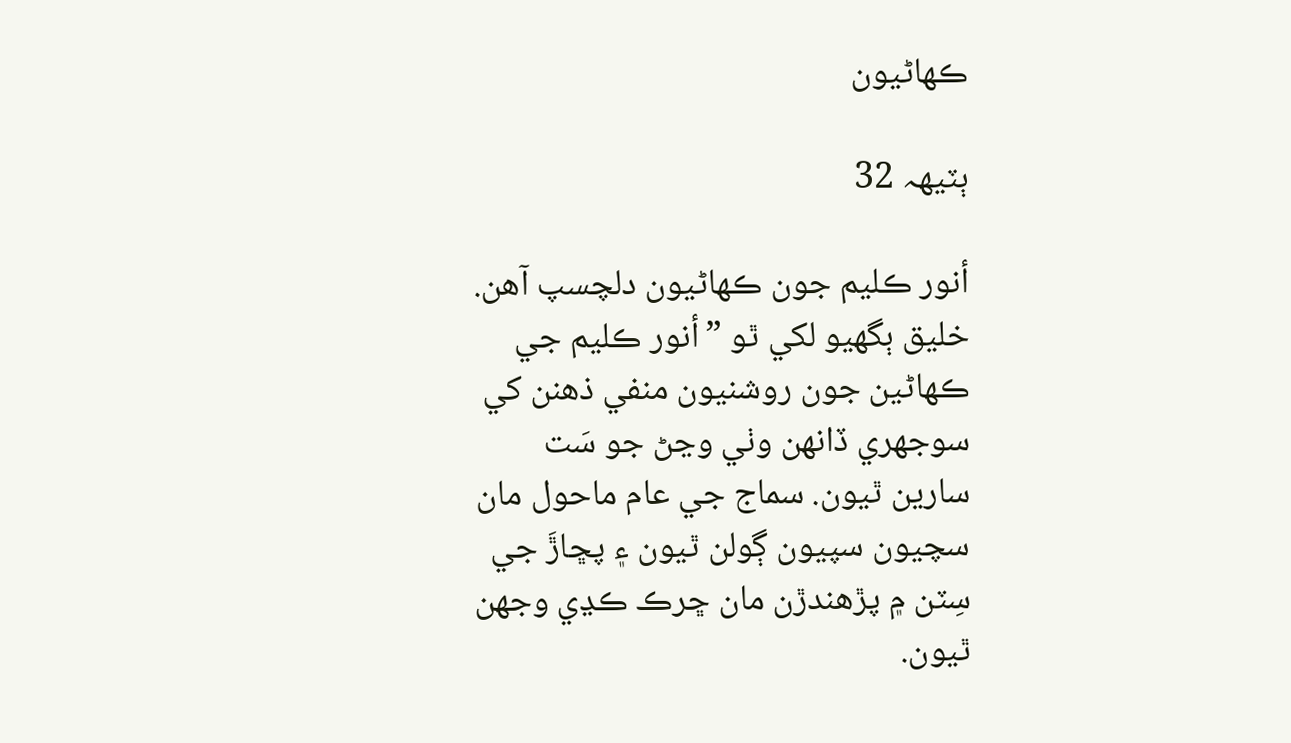ڪھاڻيون

ٻٽيھہ 32

أنور ڪليم جون ڪھاڻيون دلچسپ آھن. خليق ٻگهيو لکي ٿو ”أنور ڪليم جي ڪھاڻين جون روشنيون منفي ذھنن کي سوجهري ڏانھن وٺي وڃڻ جو سَت سارين ٿيون. سماج جي عام ماحول مان سچيون سپيون ڳولن ٿيون ۽ پڇاڙَ جي سِٽن ۾ پڙھندڙن مان ڇرڪ ڪڍي وجهن ٿيون.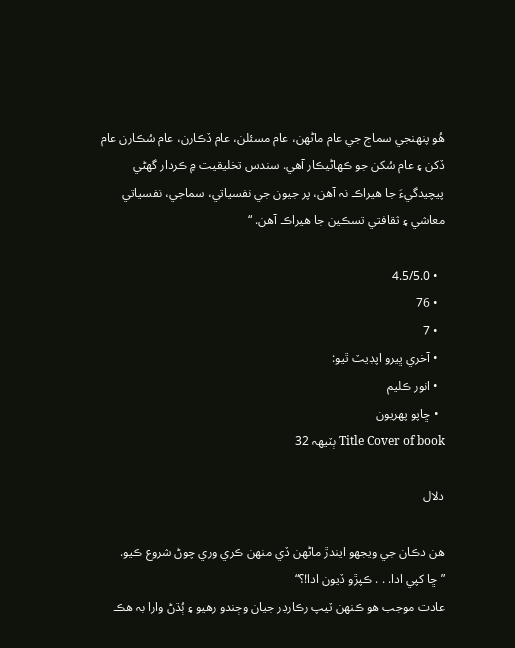ھُو پنھنجي سماج جي عام ماڻھن، عام مسئلن، عام ڏڪارن، عام سُڪارن عام ڏکن ۽ عام سُکن جو ڪھاڻيڪار آھي. سندس تخليقيت ۾ ڪردار گهڻي پيچيدگيءَ جا ھيراڪ نہ آھن، پر جيون جي نفسياتي، سماجي، نفسياتي معاشي ۽ ثقافتي تسڪين جا ھيراڪ آھن. “

  • 4.5/5.0
  • 76
  • 7
  • آخري ڀيرو اپڊيٽ ٿيو:
  • انور ڪليم
  • ڇاپو پھريون
Title Cover of book ٻٽيھہ 32

دلال

ھن دڪان جي ويجهو ايندڙ ماڻھن ڏي منھن ڪري وري چوڻ شروع ڪيو.
”ڇا کپي ادا. . . ڪپڙو ڏيون ادا!؟“
عادت موجب ھو ڪنھن ٽيپ رڪارڊر جيان وڄندو رھيو ۽ ٻُڌڻ وارا بہ ھڪ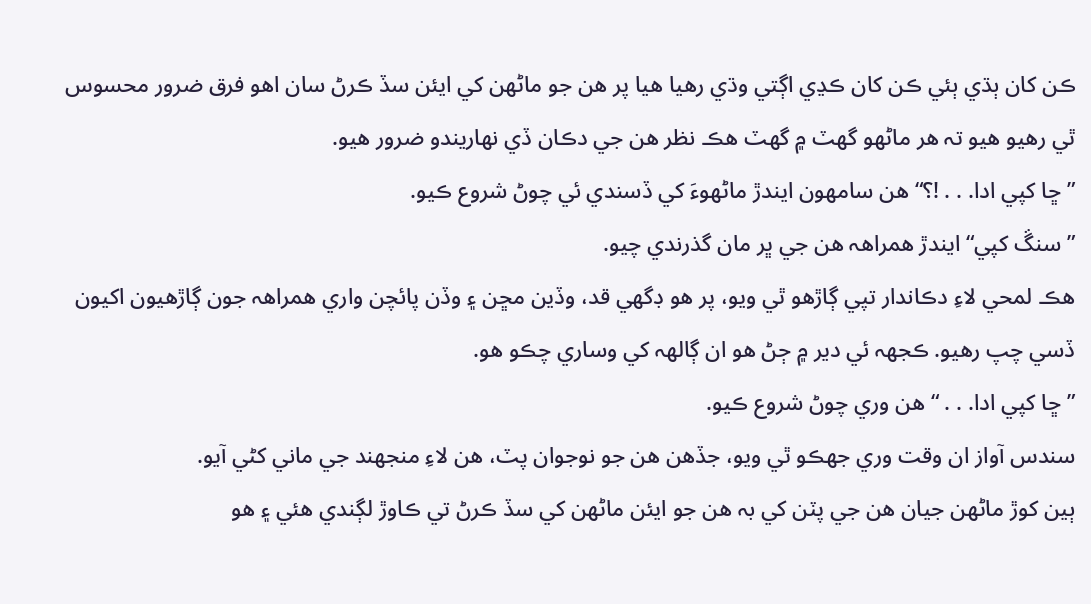ڪن کان ٻڌي ٻئي ڪن کان ڪڍي اڳتي وڌي رھيا ھيا پر ھن جو ماڻھن کي ايئن سڏ ڪرڻ سان اھو فرق ضرور محسوس ٿي رھيو ھيو تہ ھر ماڻھو گهٽ ۾ گهٽ ھڪ نظر ھن جي دڪان ڏي نھاريندو ضرور ھيو.
”ڇا کپي ادا. . . !؟“ ھن سامھون ايندڙ ماڻھوءَ کي ڏسندي ئي چوڻ شروع ڪيو.
”سنڱ کپي“ ايندڙ ھمراھہ ھن جي ڀر مان گذرندي چيو.
ھڪ لمحي لاءِ دڪاندار تپي ڳاڙھو ٿي ويو، پر ھو ڊگهي قد، وڏين مڇن ۽ وڏن پائچن واري ھمراھہ جون ڳاڙھيون اکيون ڏسي چپ رھيو. ڪجهہ ئي دير ۾ ڄڻ ھو ان ڳالھہ کي وساري چڪو ھو.
”ڇا کپي ادا. . . “ ھن وري چوڻ شروع ڪيو.
سندس آواز ان وقت وري جهڪو ٿي ويو، جڏھن ھن جو نوجوان پٽ، ھن لاءِ منجهند جي ماني کڻي آيو.
ٻين کوڙ ماڻھن جيان ھن جي پٽن کي بہ هن جو ايئن ماڻھن کي سڏ ڪرڻ تي ڪاوڙ لڳندي ھئي ۽ ھو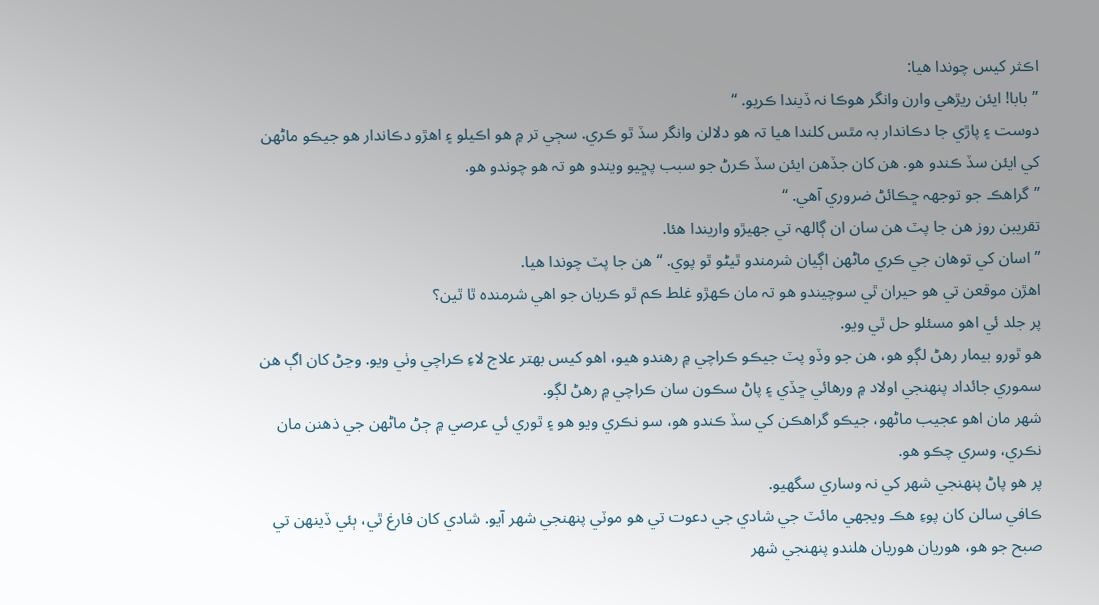اڪثر کيس چوندا ھيا:
”بابا! ايئن ريڙھي وارن وانگر ھوڪا نہ ڏيندا ڪريو. “
دوست ۽ پاڙي جا دڪاندار بہ مٿس کلندا ھيا تہ ھو دلالن وانگر سڏ ٿو ڪري. سڄي تر ۾ ھو اڪيلو ۽ اھڙو دڪاندار ھو جيڪو ماڻھن کي ايئن سڏ ڪندو ھو. ھن کان جڏھن ايئن سڏ ڪرڻ جو سبب پڇيو ويندو ھو تہ ھو چوندو ھو.
”گراھڪ جو توجهہ ڇڪائڻ ضروري آھي. “
تقريبن روز ھن جا پٽ ھن سان ان ڳالھہ تي جهيڙو واريندا ھئا.
”اسان کي توھان جي ڪري ماڻھن اڳيان شرمندو ٿيڻو ٿو پوي. “ ھن جا پٽ چوندا ھيا.
اھڙن موقعن تي ھو حيران ٿي سوچيندو ھو تہ مان ڪھڙو غلط ڪم ٿو ڪريان جو اھي شرمنده ٿا ٿين؟
پر جلد ئي اھو مسئلو حل ٿي ويو.
ھو ٿورو بيمار رھڻ لڳو ھو، ھن جو وڏو پٽ جيڪو ڪراچي ۾ رھندو ھيو، اھو کيس بھتر علاج لاءِ ڪراچي وٺي ويو. وڃڻ کان اڳ ھن سموري جائداد پنھنجي اولاد ۾ ورھائي ڇڏي ۽ پاڻ سڪون سان ڪراچي ۾ رھڻ لڳو.
شھر مان اھو عجيب ماڻھو، جيڪو گراھڪن کي سڏ ڪندو ھو، سو نڪري ويو ھو ۽ ٿوري ئي عرصي ۾ ڄڻ ماڻھن جي ذھنن مان نڪري، وسري چڪو ھو.
پر ھو پاڻ پنھنجي شھر کي نہ وساري سگهيو.
ڪافي سالن کان پوءِ ھڪ ويجهي مائٽ جي شادي جي دعوت تي ھو موٽي پنھنجي شھر آيو. شادي کان فارغ ٿي، ٻئي ڏينھن تي صبح جو ھو، ھوريان ھوريان ھلندو پنھنجي شھر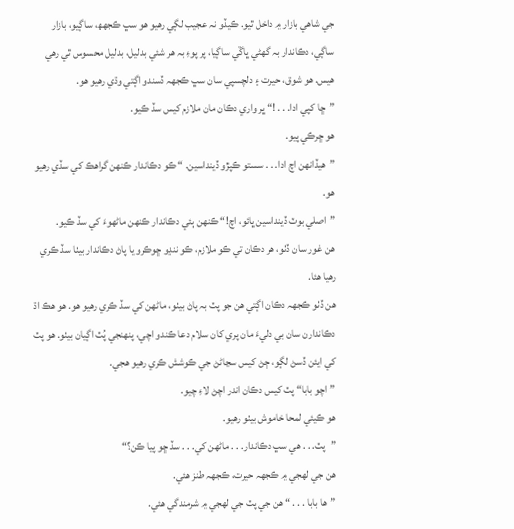جي شاھي بازار ۾ داخل ٿيو. ڪيڏو نہ عجيب لڳي رھيو ھو سڀ ڪجهھ، ساڳيو، بازار ساڳي، دڪاندار بہ گهڻي ڀاڱي ساڳيا، پر پوءِ بہ ھر شئي بدليل، بدليل محسوس ٿي رھي ھيس. ھو شوق، حيرت ۽ دلچسپي سان سڀ ڪجهہ ڏسندو اڳتي وڌي رھيو ھو.
”ڇا کپي ادا. . . !“ ڀر واري دڪان مان ملازم کيس سڏ ڪيو.
ھو ڇرڪي پيو.
”ھيڏانھن اچ ادا. . . سستو ڪپڙو ڏينداسين. “ ڪو دڪاندار ڪنھن گراھڪ کي سڏي رھيو ھو.
”اصلي بوٽ ڏينداسين ڀائو، اچ!“ ڪنھن ٻئي دڪاندار ڪنھن ماڻھوءَ کي سڏ ڪيو.
ھن غور سان ڏٺو، ھر دڪان تي ڪو ملازم، ڪو ننڍو ڇوڪرو يا پاڻ دڪاندار بيٺا سڏ ڪري رھيا ھئا.
ھن ڏٺو ڪجهہ دڪان اڳتي ھن جو پٽ بہ پاڻ بيٺو، ماڻھن کي سڏ ڪري رھيو ھو. ھو ھڪ اڌ دڪاندارن سان بي دليءَ مان پري کان سلام دعا ڪندو اچي، پنھنجي پُٽ اڳيان بيٺو. ھو پٽ کي ايئن ڏسڻ لڳو، ڄڻ کيس سڃاڻڻ جي ڪوشش ڪري رھيو ھجي.
”اچو بابا“ پٽ کيس دڪان اندر اچڻ لاءِ چيو.
ھو ڪيئي لمحا خاموش بيٺو رھيو.
”پٽ. . . ھي سڀ دڪاندار. . . ماڻھن کي. . . سڏ ڇو پيا ڪن؟“
ھن جي لھجي ۾ ڪجهہ حيرت، ڪجهہ طنز ھئي.
”ھا بابا . . . “ ھن جي پٽ جي لھجي ۾ شرمندگي ھئي.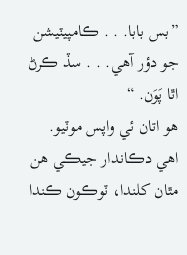”بس بابا. . . ڪامپيٽيشن جو دؤر آھي. . . سڏ ڪرڻ اٿا پَوَن. “
ھو اتان ئي واپس موٽيو.
اھي دڪاندار جيڪي ھن مٿان کلندا، ٽوڪون ڪندا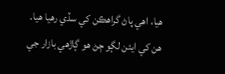ھيا، اھي پاڻ گراھڪن کي سڏي رھيا ھيا.
ھن کي ايئن لڳو ڄڻ ھو ڳاڙھي بازار جي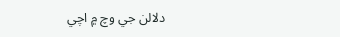دلالن جي وچ ۾ اچي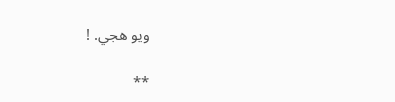ويو ھجي. !

**